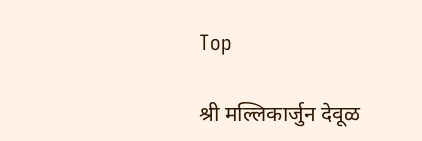Top

श्री मल्लिकार्जुन देवूळ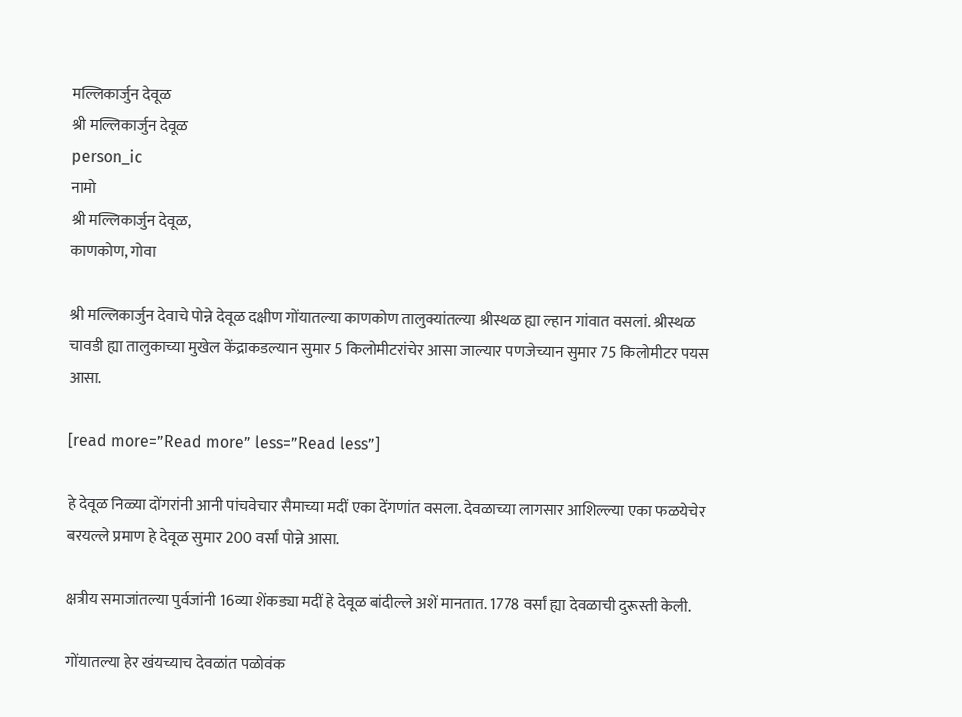मल्लिकार्जुन देवूळ
श्री मल्लिकार्जुन देवूळ
person_ic
नामो
श्री मल्लिकार्जुन देवूळ,
काणकोण, गोवा

श्री मल्लिकार्जुन देवाचे पोन्ने देवूळ दक्षीण गोंयातल्या काणकोण तालुक्यांतल्या श्रीस्थळ ह्या ल्हान गांवात वसलां. श्रीस्थळ चावडी ह्या तालुकाच्या मुखेल केंद्राकडल्यान सुमार 5 किलोमीटरांचेर आसा जाल्यार पणजेच्यान सुमार 75 किलोमीटर पयस आसा.

[read more=”Read more” less=”Read less”]

हे देवूळ निळ्या दोंगरांनी आनी पांचवेचार सैमाच्या मदीं एका देंगणांत वसला. देवळाच्या लागसार आशिल्ल्या एका फळयेचेर बरयल्ले प्रमाण हे देवूळ सुमार 200 वर्सां पोन्ने आसा.

क्षत्रीय समाजांतल्या पुर्वजांनी 16व्या शेंकड्या मदीं हे देवूळ बांदील्ले अशें मानतात. 1778 वर्सां ह्या देवळाची दुरूस्ती केली.

गोंयातल्या हेर खंयच्याच देवळांत पळोवंक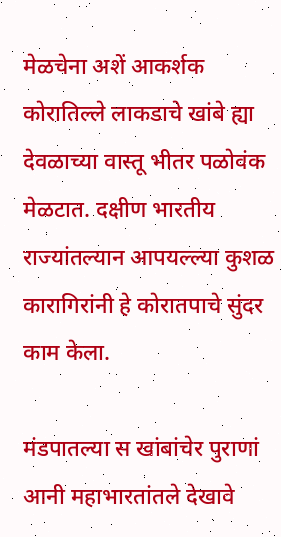मेळचेना अशें आकर्शक कोरातिल्ले लाकडाचे खांबे ह्या देवळाच्या वास्तू भीतर पळोवंक मेळटात. दक्षीण भारतीय राज्यांतल्यान आपयल्ल्या कुशळ कारागिरांनी हे कोरातपाचे सुंदर काम केला.

मंडपातल्या स खांबांचेर पुराणां आनी महाभारतांतले देखावे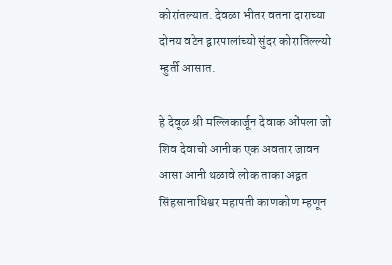कोरांतल्यात. देवळा भीतर वतना दाराच्या दोनय वटेन द्वारपालांच्यो सुंदर कोरातिल्ल्यो म्हुर्ती आसात.

हे देवूळ श्री मल्लिकार्जून देवाक ओंपला जो शिव देवाचो आनीक एक अवतार जावन आसा आनी थळावे लोक ताका अद्वत सिंहसानाधिश्वर महापती काणकोण म्हणून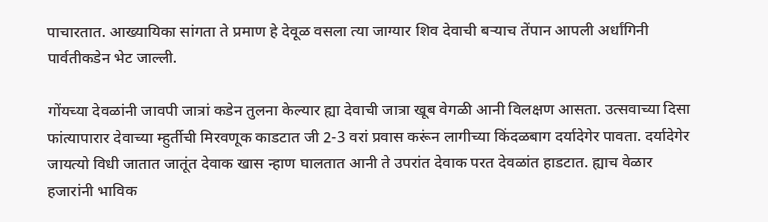पाचारतात. आख्यायिका सांगता ते प्रमाण हे देवूळ वसला त्या जाग्यार शिव देवाची बऱ्याच तेंपान आपली अर्धांगिनी पार्वतीकडेन भेट जाल्ली.

गोंयच्या देवळांनी जावपी जात्रां कडेन तुलना केल्यार ह्या देवाची जात्रा खूब वेगळी आनी विलक्षण आसता. उत्सवाच्या दिसा फांत्यापारार देवाच्या म्हुर्तीची मिरवणूक काडटात जी 2-3 वरां प्रवास करूंन लागीच्या किंदळबाग दर्यादेगेर पावता. दर्यादेगेर जायत्यो विधी जातात जातूंत देवाक खास न्हाण घालतात आनी ते उपरांत देवाक परत देवळांत हाडटात. ह्याच वेळार हजारांनी भाविक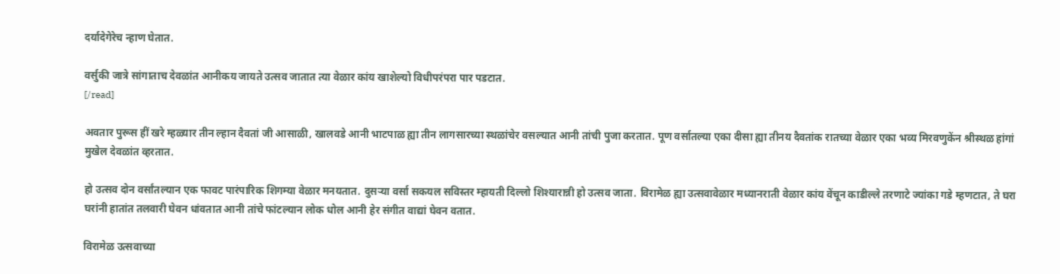दर्यादेगेरेच न्हाण घेतात.

वर्सुकी जात्रे सांगाताच देवळांत आनीकय जायते उत्सव जातात त्या वेळार कांय खाशेल्यो विधीपरंपरा पार पडटात.
[/read]

अवतार पुरूस हीं खरे म्हळ्यार तीन ल्हान दैवतां जी आसाळी, खालवडे आनी भाटपाळ ह्या तीन लागसारच्या स्थळांचेर वसल्यात आनी तांची पुजा करतात. पूण वर्सातल्या एका दीसा ह्या तीनय दैवतांक रातच्या वेळार एका भव्य मिरवणुकेंन श्रीस्थळ हांगां मुखेल देवळांत व्हरतात.

हो उत्सव दोन वर्सांतल्यान एक फावट पारंपारिक शिगम्या वेळार मनयतात. दुसऱ्या वर्सा सकयल सविस्तर म्हायती दिल्लो शिश्यारान्नी हो उत्सव जाता. विरामेळ ह्या उत्सवावेळार मध्यानराती वेळार कांय वेंचून काडील्ले तरणाटे ज्यांका गडे म्हणटात, ते घरा घरांनी हातांत तलवारी घेवन धांवतात आनी तांचे फांटल्यान लोक धोल आनी हेर संगीत वाद्यां घेवन वतात.

विरामेळ उत्सवाच्या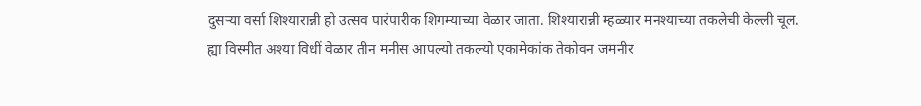दुसऱ्या वर्सा शिश्यारान्नी हो उत्सव पारंपारीक शिगम्याच्या वेळार जाता. शिश्यारान्नी म्हळ्यार मनश्याच्या तकलेची केल्ली चूल. ह्या विस्मीत अश्या विधीं वेळार तीन मनीस आपल्यो तकल्यो एकामेकांक तेकोवन जमनीर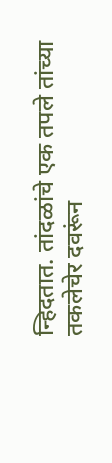न्हिदतात. तांदळांचे एक तपले तांच्या तकलेचेर दवरूंन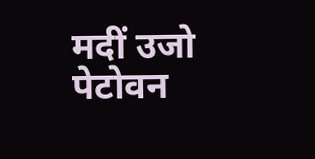मदीं उजो पेटोवन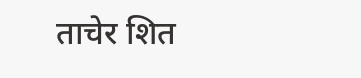ताचेर शित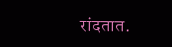रांदतात.